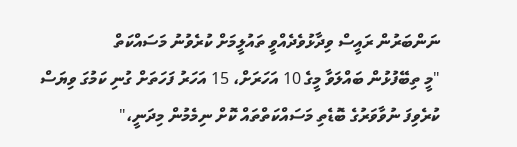ނަންބަރުން ރައީސް ވިދާޅުވެދެއްވީ ތައުލީމަށް ކުރެވުނު މަސައްކަތް
"މީ ތިބޭފުޅުން ބައްލަވާ މީގެ 10 އަހަރަށް، 15 އަހަރު ފަހަތަށް ގުނި ކަމުގަ ވިޔަސް ކުރެވިފަ ނުވާވަރުގެ ބޮޑެތި މަސައްކަތްތައް ކޮށް ނިމެމުން މިދަނީ،"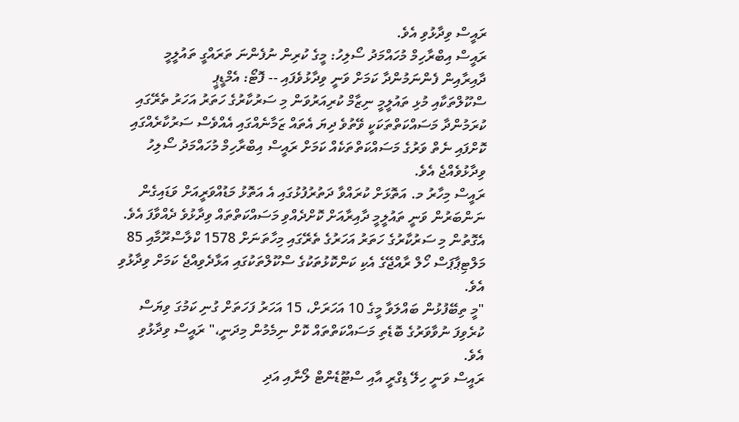ރައީސް ވިދާޅުވި އެވެ.
ރައީސް އިބްރާހިމް މުހައްމަދު ސޯލިހު: މީގެ ކުރިން ނުފެންނަ ތަރައްގީ ތައުލީމީ ދާއިރާއިން ފެންނަމުންދާ ކަމަށް ވަނީ ވިދާޅުވެފައި -- ފޮޓޯ: އެމްޑީޕީ
ސްކޫލްތަކާއި މުޅި ތައުލީމީ ނިޒާމް ކުރިއަރުވަން މި ސަރުކާރުގެ ހަތަރު އަހަރު ތެރޭގައި ކުރަމުންދާ މަސައްކަތްތަކަކީ ވޭތުވެ ދިޔަ އެތައް ޒަމާނެއްގައި އެއްވެސް ސަރުކާރެއްގައި ކޮށްފައި ނެތް ވަރުގެ މަސައްކަތްތަކެއް ކަމަށް ރައީސް އިބްރާހިމް މުހައްމަދު ސޯލިހު ވިދާޅުވެއްޖެ އެވެ.
ރައީސް މިހާރު މ. އަތޮޅަށް ކުރައްވާ ދަތުރުފުޅުގައި އެ އަތޮޅު މަޑުއްވަރީއަށް ވަޑައިގެން ނަންބަރުން ވަނީ ތައުލީމީ ދާއިރާއަށް ކޮށްދެއްވި މަސައްކަތްތައް ވިދާޅުވެ ދެއްވާފަ އެވެ.
އެގޮތުން މި ސަރުކާރުގެ ހަތަރު އަހަރުގެ ތެރޭގައި މިހާތަނަށް 1578 ކްލާސްރޫމާއި 85 މަލްޓިޕާޕަސް ހޯލް ރާއްޖޭގެ އެކި ކަންކޮޅުތަކުގެ ސްކޫލްތަކުގައި އަޅާދެވިއްޖެ ކަމަށް ވިދާޅުވި އެވެ.
"މީ ތިބޭފުޅުން ބައްލަވާ މީގެ 10 އަހަރަށް، 15 އަހަރު ފަހަތަށް ގުނި ކަމުގަ ވިޔަސް ކުރެވިފަ ނުވާވަރުގެ ބޮޑެތި މަސައްކަތްތައް ކޮށް ނިމެމުން މިދަނީ،" ރައީސް ވިދާޅުވި އެވެ.
ރައީސް ވަނީ ހިލޭ ޑިގްރީ އާއި ސްޓޫޑެންޓް ލޯނާއި އަދި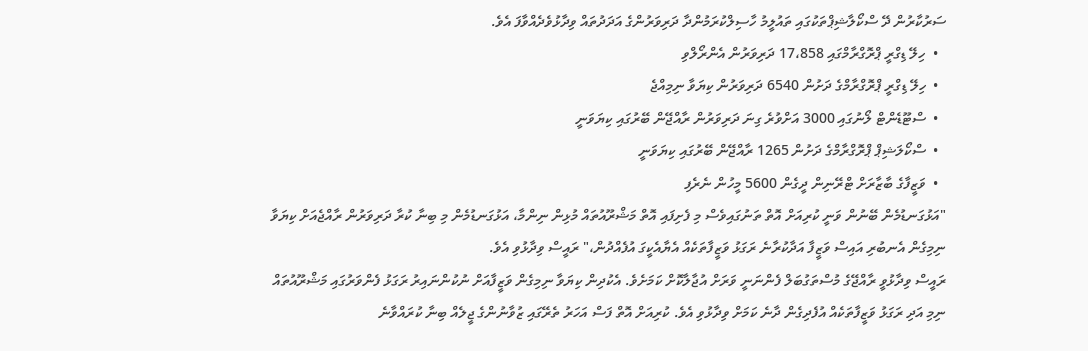ސަރުކާރުން ދޭ ސްކޯލާޝިޕްތަކުގައި ތައުލީމު ހާސިލްކުރަމުންދާ ދަރިވަރުންގެ އަދަދުތައް ވިދާޅުވެދެއްވާފަ އެވެ.
  •  ހިލޭ ޑިގްރީ ޕްރޮގްރާމްގައި 17،858 ދަރިވަރުން އެންރޯލްވި
  •  ހިލޭ ޑިގްރީ ޕްރޮގްރާމްގެ ދަށުން 6540 ދަރިވަރުން ކިޔަވާ ނިމިއްޖެ
  •  ސްޓޫޑެންޓް ލޯނުގައި 3000 އަށްވުރެ ގިނަ ދަރިވަރުން ރާއްޖޭން ބޭރުގައި ކިޔަވަނީ
  •  ސްކޯލަޝިޕް ޕްރޮގްރާމްގެ ދަށުން 1265 ރާއްޖޭން ބޭރުގައި ކިޔަވަނީ
  •  ވަޒީފާގެ ބާޒާރަށް ޓްރޭނިން ދީގެން 5600 މީހުން ނެރެފި
"އަޅުގަނޑުމެން ބޭނުން ވަނީ ކުރިއަށް އޮތް ތަނުގައިވެސް މި ފެށިފައި އޮތް މަޝްރޫއުތައް މުޅިން ނިންމާ، އަޅުގަނޑުމެން މި ބިނާ ކުރާ ދަރިވަރުން ރާއްޖެއަށް ކިޔަވާ ނިމިގެން އެނބުރި އައިސް ވަޒީފާ އަދާކުރާނެ ރަގަޅު ވަޒީފާތަކެއް އެޔާއެކީގަ އުފެއްދުން،" ރައީސް ވިދާޅުވި އެވެ.
ރައީސް ވިދާޅުވީ ރާއްޖޭގެ މުސްތަގުބަލް ފެންނަނީ ވަރަށް އުޖާލާކޮށް ކަމަށެވެ. އެކުދިން ކިޔަވާ ނިމިގެން ވަޒީފާއަށް ނުކުންނައިރު ރަގަޅު ފެންވަރުގައި މަޝްރޫއުތައް ނިމި އަދި ރަގަޅު ވަޒީފާތަކެއް އުފެދިގެން ދާނެ ކަމަށް ވިދާޅުވި އެވެ. ކުރިއަށް އޮތް ފަސް އަހަރު ތެރޭގައި ޒުވާނުންގެ ޖީލެއް ބިނާ ކުރައްވާނެ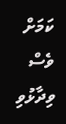ކަމަށް ވެސް ވިދާޅުވި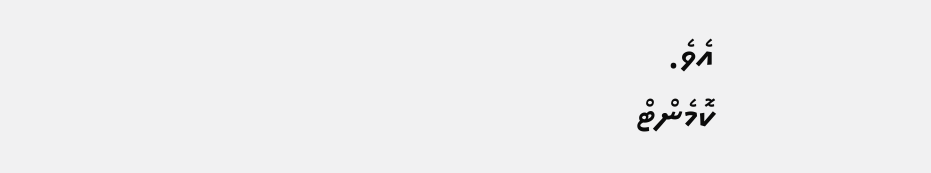އެވެ.
ކޮމެންޓް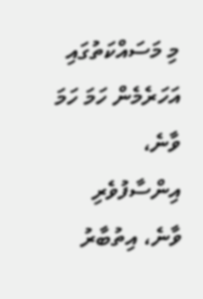މި މަސައްކަތުގައި އަހަރެމެން ހަމަ ހަމަ ވާނެ، އިންސާފުވެރި ވާނެ، އިތުބާރު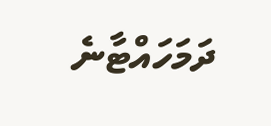ދަމަހައްޓާނެ